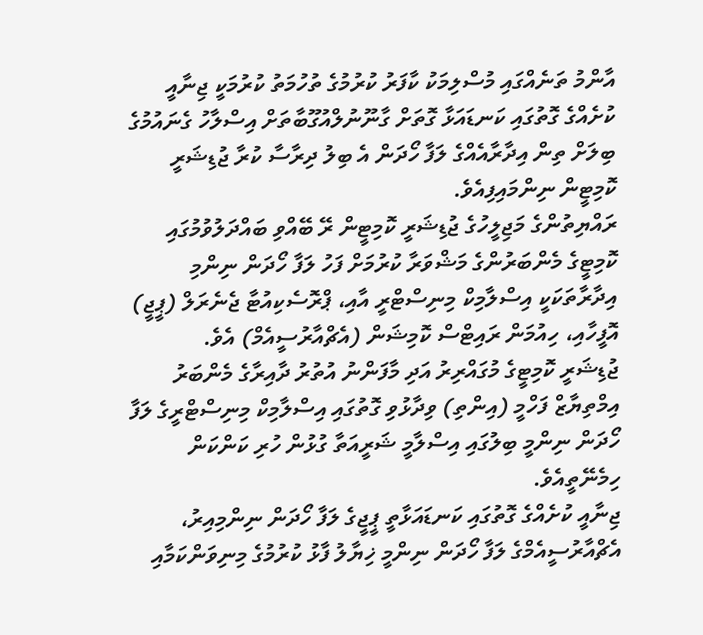އާންމު ތަނެއްގައި މުސްލިމަކު ކާފަރު ކުރުމުގެ ތުހުމަތު ކުރުމަކީ ޖިނާއީ ކުށެއްގެ ގޮތުގައި ކަނޑައަޅާ ގޮތަށް ގާނޫނުލްއުގޫބާތަށް އިސްލާހު ގެނައުމުގެ ބިލަށް ތިން އިދާރާއެއްގެ ލަފާ ހޯދަން އެ ބިލު ދިރާސާ ކުރާ ޖުޑިޝަރީ ކޮމިޓީން ނިންމައިފިއެވެ.
ރައްޔިތުންގެ މަޖިލީހުގެ ޖުޑިޝަރީ ކޮމިޓީން ރޭ ބޭއްވި ބައްދަލުވުމުގައި ކޮމިޓީގެ މެންބަރުންގެ މަޝްވަރާ ކުރުމަށް ފަހު ލަފާ ހޯދަން ނިންމި އިދާރާތަކަކީ އިސްލާމިކް މިނިސްޓްރީ އާއި، ޕްރޮސެކިއުޓާ ޖެނެރަލް (ޕީޖީ) އޮފީހާއި، ހިއުމަން ރައިޓްސް ކޮމިޝަން (އެޗްއާރުސީއެމް) އެވެ.
ޖުޑިޝަރީ ކޮމިޓީގެ މުގައްރިރު އަދި މާފަންނު އުތުރު ދާއިރާގެ މެންބަރު އިމްތިޔާޒް ފަހްމީ (އިންތި) ވިދާޅުވި ގޮތުގައި އިސްލާމިކް މިނިސްޓްރީގެ ލަފާ ހޯދަން ނިންމީ ބިލުގައި އިސްލާމީ ޝަރީއަތާ ގުޅުން ހުރި ކަންކަން ހިމެނޭތީއެވެ.
ޖިނާއީ ކުށެއްގެ ގޮތުގައި ކަނޑައަޅާތީ ޕީޖީގެ ލަފާ ހޯދަން ނިންމިއިރު، އެޗްއާރުސީއެމްގެ ލަފާ ހޯދަން ނިންމީ ޚިޔާލު ފާޅު ކުރުމުގެ މިނިވަންކަމާއި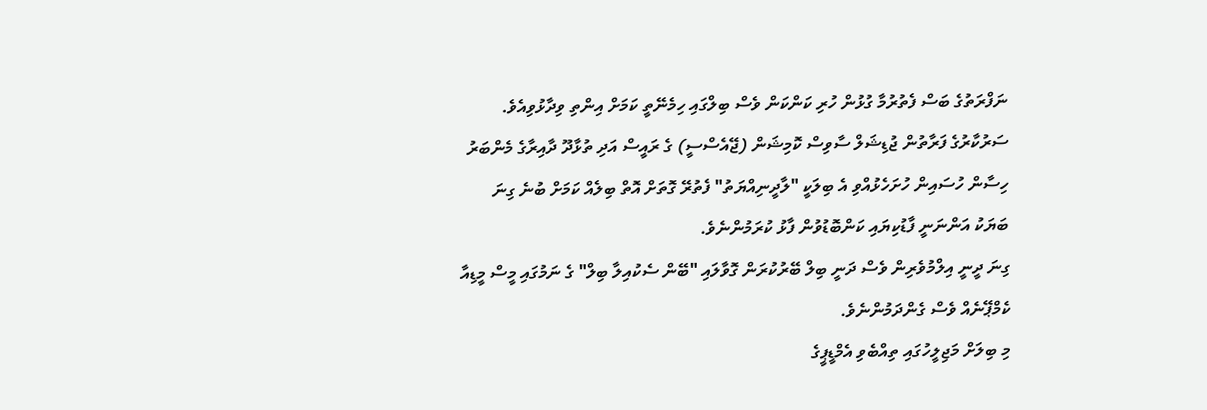ނަފްރަތުގެ ބަސް ފެތުރުމާ ގުޅުން ހުރި ކަންކަން ވެސް ބިލްގައި ހިމެނޭތީ ކަމަށް އިންތި ވިދާޅުވިއެވެ.
ސަރުކާރުގެ ފަރާތުން ޖުޑިޝަލް ސާވިސް ކޮމިޝަން (ޖޭއެސްސީ) ގެ ރައީސް އަދި ތުޅާދޫ ދާއިރާގެ މެންބަރު ހިސާން ހުސައިން ހުށަހެޅުއްވި އެ ބިލަކީ "ލާދީނިއްޔަތު" ފެތުރޭ ގޮތަށް އޮތް ބިލެއް ކަމަށް ބުނެ ގިނަ ބަޔަކު އަންނަނީ ފާޑުކިޔައި ކަންބޮޑުވުން ފާޅު ކުރަމުންނެވެ.
ގިނަ ދީނީ އިލްމުވެރިން ވެސް ދަނީ ބިލް ބޭރުކުރަން ގޮވާލައި "ބޭން ސެކުއިލާ ބިލް" ގެ ނަމުގައި މީސް މީޑިއާ ކެމްޕޭނެއް ވެސް ގެންދަމުންނެވެ.
މި ބިލަށް މަޖިލީހުގައި ތިއްބެވި އެމްޑީޕީގެ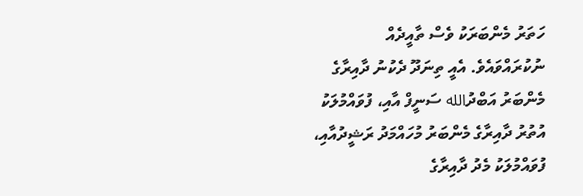ހަތަރު މެންބަރަކު ވެސް ތާއީދެއް ނުކުރައްވައެވެ. އެއީ ތިނަދޫ ދެކުނު ދާއިރާގެ މެންބަރު އަބްދުالله ސަނީފް އާއި، ފުވައްމުލަކު އުތުރު ދާއިރާގެ މެންބަރު މުހައްމަދު ރަޝީދުއާއި، ފުވައްމުލަކު މެދު ދާއިރާގެ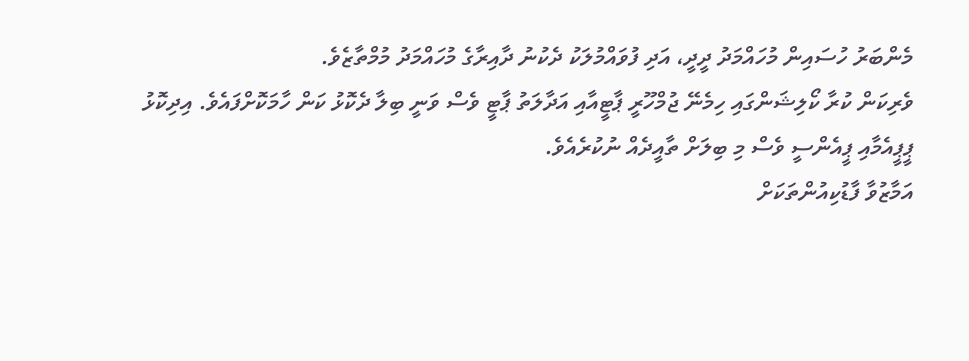މެންބަރު ހުސައިން މުހައްމަދު ދީދީ، އަދި ފުވައްމުލަކު ދެކުނު ދާއިރާގެ މުހައްމަދު މުމްތާޒެވެ.
ވެރިކަން ކުރާ ކޯލިޝަންގައި ހިމެނޭ ޖުމްހޫރީ ޕާޓީއާއި އަދާލަތު ޕާޓީ ވެސް ވަނީ ބިލާ ދެކޮޅު ކަން ހާމަކޮށްފައެވެ. އިދިކޮޅު ޕީޕީއެމާއި ޕީއެންސީ ވެސް މި ބިލަށް ތާއީދެއް ނުކުރެއެވެ.
އަމާޒުވާ ފާޑުކިއުންތަކަށް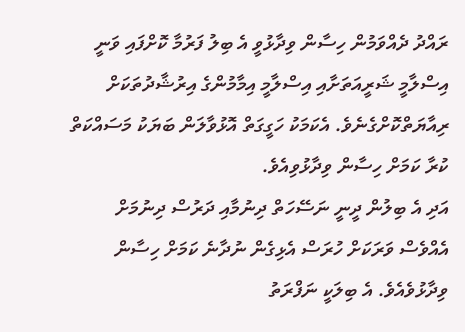ރައްދު ދެއްވަމުން ހިސާން ވިދާޅުވީ އެ ބިލު ފަރުމާ ކޮށްފައި ވަނީ އިސްލާމީ ޝަރީއަތަށާއި އިސްލާމީ އިމާމުންގެ އިރުޝާދުތަކަށް ރިއާޔަތްކޮށްގެނެވެ. އެކަމަކު ހަގީގަތް އޮޅުވާލަން ބަޔަކު މަސައްކަތް ކުރާ ކަމަށް ހިސާން ވިދާޅުވިއެވެ.
އަދި އެ ބިލުން ދީނީ ނަސޭހަތް ދިނުމާއި ދަރުސް ދިނުމަށް އެއްވެސް ވަރަކަށް ހުރަސް އެޅިގެން ނުދާނެ ކަމަށް ހިސާން ވިދާޅުވެއެވެ. އެ ބިލަކީ ނަފްރަތު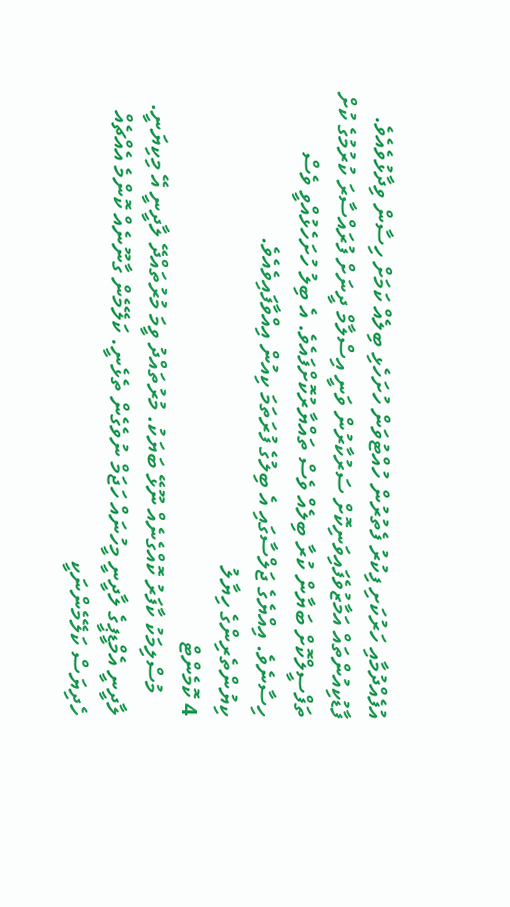އުފެއްދުމާއި ހަރުކަށި ފިކުރު ފެތުރުން ހުއްޓުވަން ހުށަހެޅި ބިލެއް ކަމަށް ހިސާން ވިދާޅުވެއެވެ.
ފާޑުކިއުންތައް އަމާޒުވެފައިވަނިކޮށް ސަރުކާރުން ވަނީ އިސްލާމް ދީނަށް ފުރައްސާރަ ކުރުމުގެ ކުށް ތަފްސީލްކޮށް ބަޔާން ކުރާ ބިލެއް ވެސް ތައްޔާރުކޮށްފައެވެ. އެ ބިލު ހުށަހެޅުއްވީ ވެސް ހިސާނެވެ. އިއްޔެގެ ޖަލްސާގައި އެ ބިލުގެ ފުރަތަމަ ކިއުން އިއްވާފައިވެއެވެ.
ކިޔުންތެރިންގެ ހިޔާލު
4 ކޮމެންޓް
    މުސްލިމަކު ކާފަރު ކޮއްގެނެއް ނޫޅޭ ބަޔަކު. މުރުތައްދު ވީމަ މުރުތައްދޭ ލާދީނީ އޭ މިކިޔަނީ. ލާދީނީ އެމްޑީޕީގެ ލާދީނީ މީހުނައް ހަޖަމް ނުވެގެން ތެޅެނީ. ކަލޭމެން ގާނޫނެއް ކޮންމެ އެއްޗެއް ހެދިޔަސް ކަލޭމެންނަކީ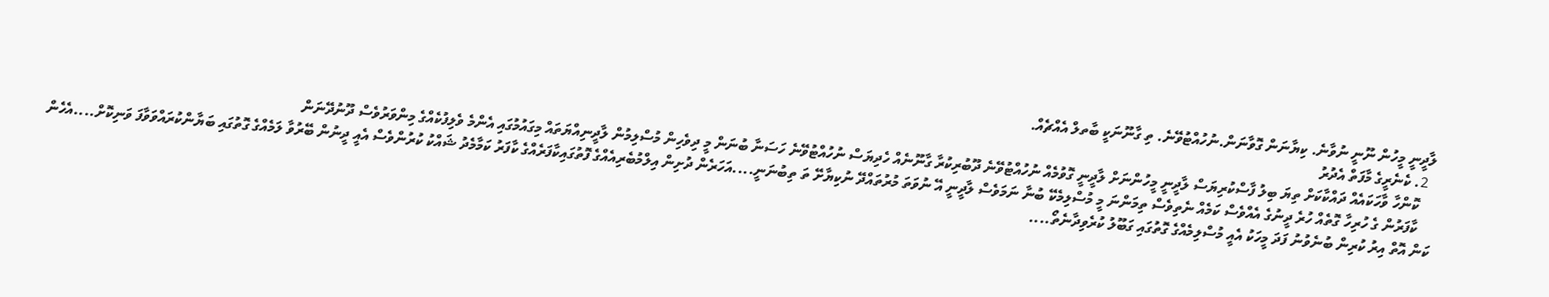ލާދީނީ މީހުން ނޫނީ ނުވާނެ. ކިޔާނަން ގޮވާނަން.ނުހުއްޓުވޭނެ. ތި ގާނޫނަކީ ބާތލް އެއްޗެއް.
  2. ކެނެރީގެ މާފަތް އެދުރު
    ކޮންހާ ވާހަކައެއް ދައްކާކަށް ތިޔަ ބިލު ފާސްކުރިޔަސް ލާދީނީ މީހުންނަށް ލާދީނީ ގޮވުމެއް ނުހުއްޓުވޭނެ ދޫބުރިކުރާ ގާނޫނެއް ހެދިޔަސް ނުހުއްޓުވޭނެ ހަސަނާ ބުނަން މީ ދިވެހިން މުސްލިމުން ލާދީނިއްޔަތައް މިގައުމުގައި އެންމެ ވެލިފުކެއްގެ މިންވަރުވެސް ދޫނުދޭނަން
    ކާފަރުން ގެ ހުރިހާ ގޮތެއް ހުރެ ދީނުގެ އެއްވެސް ކަމެއް ނެތިވެސް ތިމަންނަ މީ މުސްލިމެކޭ ބުނާ ނަމަވެސް ލާދީނީ އޭ ނުވަތަ މުރުތައްދޭ ނުކިޔާށޭ ތަ ތިބުނަނީ....އަހަރެން ދުށިން އިލްމުބެރިއެއްގެ ފޮތުގައިކާފަރެއްގެ ކާފަރު ކަމާމެދު ޝައްކު ކުރުންވެސް އެއީ ދީނުން ބޭރުވާ ލަމެއްގެ ގޮތުގައި ބަޔާންކުރައްވަވާފަ ވަނިކޮށް....އެހެން ކަން އޮތް އިރު ކުރިން ބުނެވުނު ފަދަ މީހަކު އެއީ މުސްލިމެއްގެ ގޮތުގައި ގަބޫލު ކުރެވިދާނެތޯ....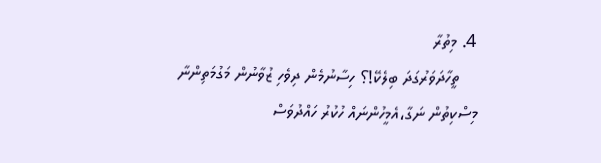4. މިތުރާ
    ތީހާދަވަރުގަދަ ބިލެކޭ!؟ ހިސާނުމެން ދިވެހި ޒުވާނުން މަގުމަތިންނާ މިސްކިތުން ނަގާ،އެމީހުންނައް ހުކުރު ހައްދުވަސް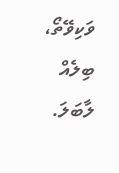ވަކިވޭތޯ، ބިލެއް ލާބަލަ.